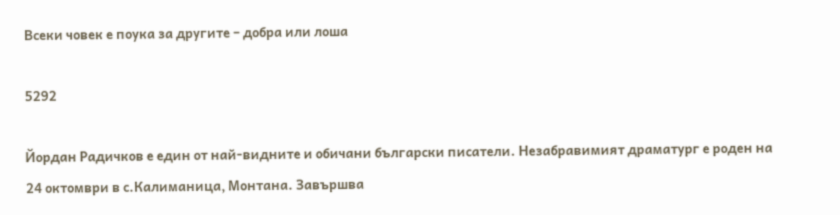Всеки човек е поука за другите – добра или лоша

5292

Йордан Радичков е един от най-видните и обичани български писатели. Незабравимият драматург е роден на 24 октомври в с.Калиманица, Монтана. Завършва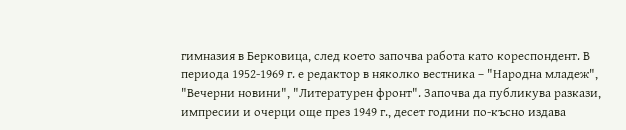гимназия в Берковица, след което започва работа като кореспондент. В периода 1952-1969 г. е редактор в няколко вестника – "Народна младеж", "Вечерни новини", "Литературен фронт". Започва да публикува разкази, импресии и очерци още през 1949 г., десет години по-късно издава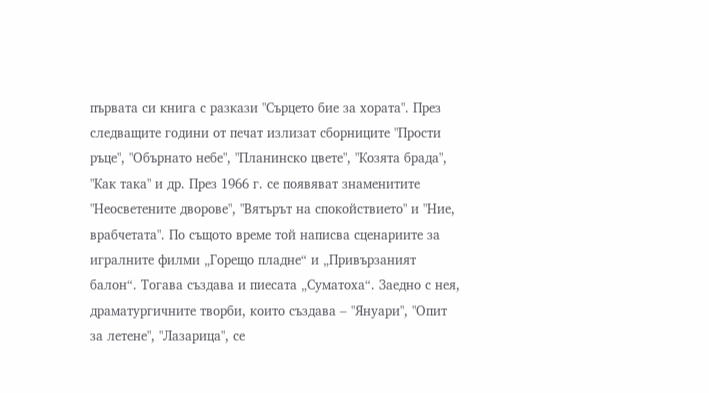първата си книга с разкази "Сърцето бие за хората". През следващите години от печат излизат сборниците "Прости ръце", "Обърнато небе", "Планинско цвете", "Козята брада", "Как така" и др. През 1966 г. се появяват знаменитите "Неосветените дворове", "Вятърът на спокойствието" и "Ние, врабчетата". По същото време той написва сценариите за игралните филми „Горещо пладне“ и „Привързаният балон“. Тогава създава и пиесата „Суматоха“. Заедно с нея, драматургичните творби, които създава – "Януари", "Опит за летене", "Лазарица", се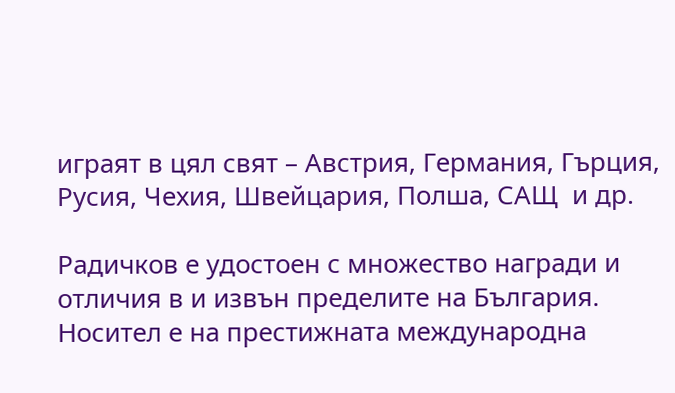играят в цял свят – Австрия, Германия, Гърция, Русия, Чехия, Швейцария, Полша, САЩ  и др.

Радичков е удостоен с множество награди и отличия в и извън пределите на България. Носител е на престижната международна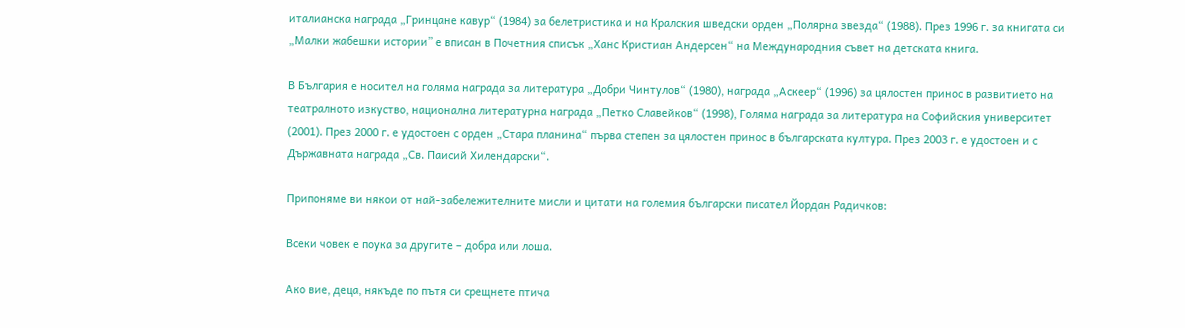италианска награда „Гринцане кавур“ (1984) за белетристика и на Кралския шведски орден „Полярна звезда“ (1988). През 1996 г. за книгата си „Малки жабешки истории” е вписан в Почетния списък „Ханс Кристиан Андерсен“ на Международния съвет на детската книга.

В България е носител на голяма награда за литература „Добри Чинтулов“ (1980), награда „Аскеер“ (1996) за цялостен принос в развитието на театралното изкуство, национална литературна награда „Петко Славейков“ (1998), Голяма награда за литература на Софийския университет (2001). През 2000 г. е удостоен с орден „Стара планина“ първа степен за цялостен принос в българската култура. През 2003 г. е удостоен и с Държавната награда „Св. Паисий Хилендарски“.

Припоняме ви някои от най-забележителните мисли и цитати на големия български писател Йордан Радичков:

Всеки човек е поука за другите – добра или лоша.

Ако вие, деца, някъде по пътя си срещнете птича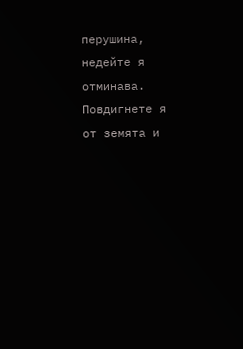перушина, недейте я отминава. Повдигнете я от земята и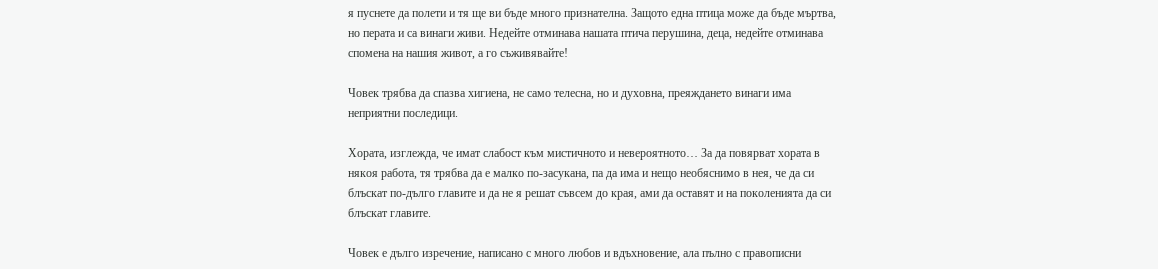я пуснете да полети и тя ще ви бъде много признателна. Защото една птица може да бъде мъртва, но перата и са винаги живи. Недейте отминава нашата птича перушина, деца, недейте отминава спомена на нашия живот, а го съживявайте!

Човек трябва да спазва хигиена, не само телесна, но и духовна, преяждането винаги има неприятни последици.

Хората, изглежда, че имат слабост към мистичното и невероятното… За да повярват хората в някоя работа, тя трябва да е малко по-засукана, па да има и нещо необяснимо в нея, че да си блъскат по-дълго главите и да не я решат съвсем до края, ами да оставят и на поколенията да си блъскат главите.

Човек е дълго изречение, написано с много любов и вдъхновение, ала пълно с правописни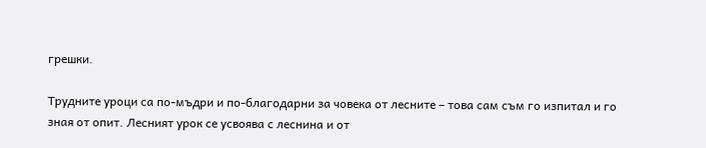грешки.

Трудните уроци са по-мъдри и по-благодарни за човека от лесните – това сам съм го изпитал и го зная от опит. Лесният урок се усвоява с леснина и от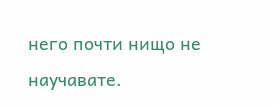него почти нищо не научавате.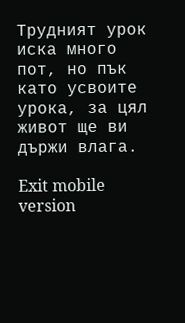Трудният урок иска много пот, но пък като усвоите урока, за цял живот ще ви държи влага.

Exit mobile version